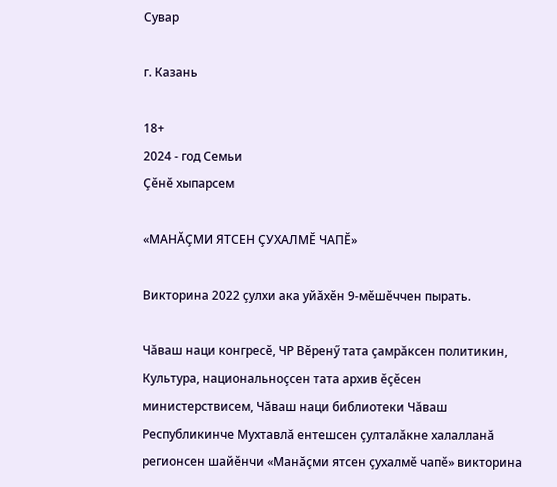Сувар

г. Казань

18+
2024 - год Семьи
Çӗнӗ хыпарсем

«МАНĂÇМИ ЯТСЕН ÇУХАЛМӖ ЧАПӖ»

Викторина 2022 çулхи ака уйăхӗн 9-мӗшӗччен пырать.

Чăваш наци конгресӗ, ЧР Вӗренӳ тата çамрăксен политикин, Культура, национальноçсен тата архив ӗçӗсен министерствисем, Чăваш наци библиотеки Чăваш Республикинче Мухтавлă ентешсен çулталăкне халалланă регионсен шайӗнчи «Манăçми ятсен çухалмӗ чапӗ» викторина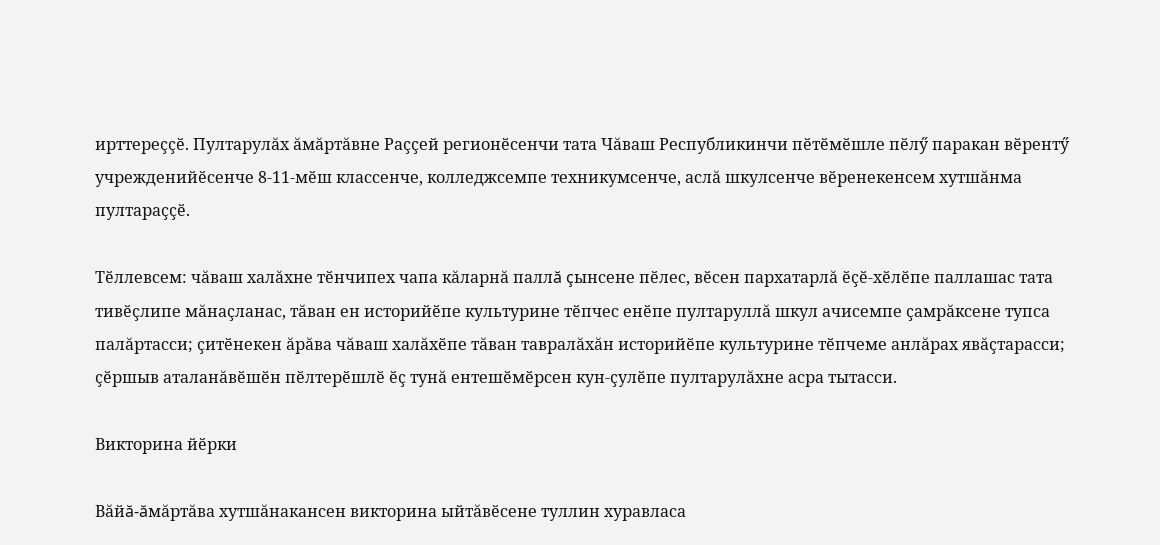ирттереççӗ. Пултарулăх ăмăртăвне Раççей регионӗсенчи тата Чăваш Республикинчи пӗтӗмӗшле пӗлӳ паракан вӗрентӳ учрежденийӗсенче 8-11-мӗш классенче, колледжсемпе техникумсенче, аслă шкулсенче вӗренекенсем хутшăнма пултараççӗ.

Тӗллевсем: чăваш халăхне тӗнчипех чапа кăларнă паллă çынсене пӗлес, вӗсен пархатарлă ӗçӗ-хӗлӗпе паллашас тата тивӗçлипе мăнаçланас, тăван ен историйӗпе культурине тӗпчес енӗпе пултаруллă шкул ачисемпе çамрăксене тупса палăртасси; çитӗнекен ăрăва чăваш халăхӗпе тăван тавралăхăн историйӗпе культурине тӗпчеме анлăрах явăçтарасси; çӗршыв аталанăвӗшӗн пӗлтерӗшлӗ ӗç тунă ентешӗмӗрсен кун-çулӗпе пултарулăхне асра тытасси.

Викторина йӗрки

Вăйă-ăмăртăва хутшăнакансен викторина ыйтăвӗсене туллин хуравласа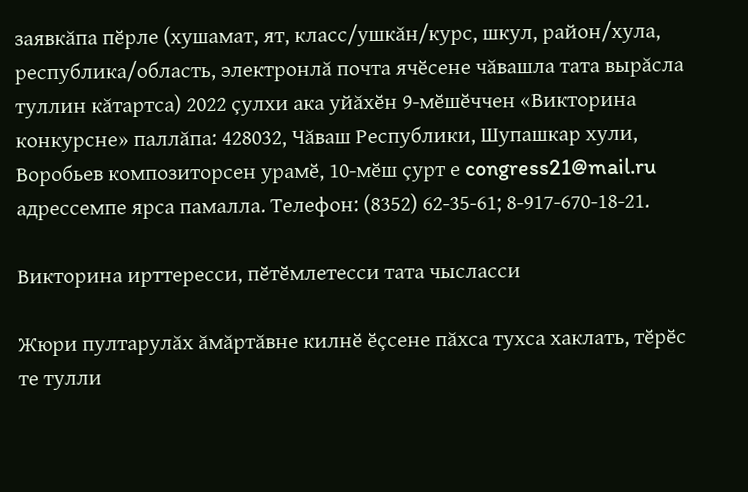заявкăпа пӗрле (хушамат, ят, класс/ушкăн/курс, шкул, район/хула, республика/область, электронлă почта ячӗсене чăвашла тата вырăсла туллин кăтартса) 2022 çулхи ака уйăхӗн 9-мӗшӗччен «Викторина конкурсне» паллăпа: 428032, Чăваш Республики, Шупашкар хули, Воробьев композиторсен урамӗ, 10-мӗш çурт е congress21@mail.ru адрессемпе ярса памалла. Телефон: (8352) 62-35-61; 8-917-670-18-21.

Викторина ирттересси, пӗтӗмлетесси тата чысласси

Жюри пултарулăх ăмăртăвне килнӗ ӗçсене пăхса тухса хаклать, тӗрӗс те тулли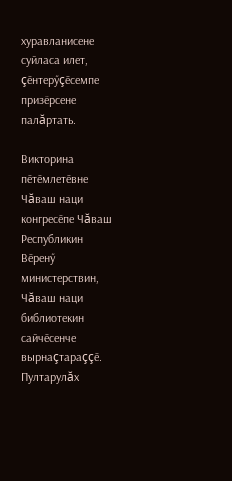хуравланисене суйласа илет, çӗнтерӳçӗсемпе призёрсене палăртать.

Викторина пӗтӗмлетӗвне Чăваш наци конгресӗпе Чăваш Республикин Вӗренӳ министерствин, Чăваш наци библиотекин сайчӗсенче вырнаçтараççӗ. Пултарулăх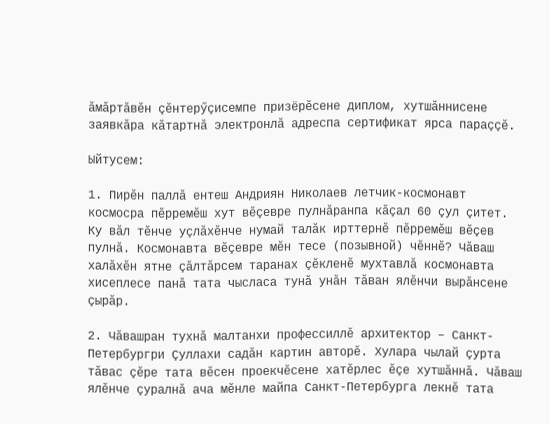ăмăртăвӗн çӗнтерӳçисемпе призёрӗсене диплом, хутшăннисене заявкăра кăтартнă электронлă адреспа сертификат ярса параççӗ.

Ыйтусем:

1. Пирӗн паллă ентеш Андриян Николаев летчик-космонавт космосра пӗрремӗш хут вӗçевре пулнăранпа кăçал 60 çул çитет. Ку вăл тӗнче уçлăхӗнче нумай талăк ирттернӗ пӗрремӗш вӗçев пулнă. Космонавта вӗçевре мӗн тесе (позывной) чӗннӗ? Чăваш халăхӗн ятне çăлтăрсем таранах çӗкленӗ мухтавлă космонавта хисеплесе панă тата чысласа тунă унăн тăван ялӗнчи вырăнсене çырăр.

2. Чăвашран тухнă малтанхи профессиллӗ архитектор – Санкт-Петербургри Çуллахи садăн картин авторӗ. Хулара чылай çурта тăвас çӗре тата вӗсен проекчӗсене хатӗрлес ӗçе хутшăннă. Чăваш ялӗнче çуралнă ача мӗнле майпа Санкт-Петербурга лекнӗ тата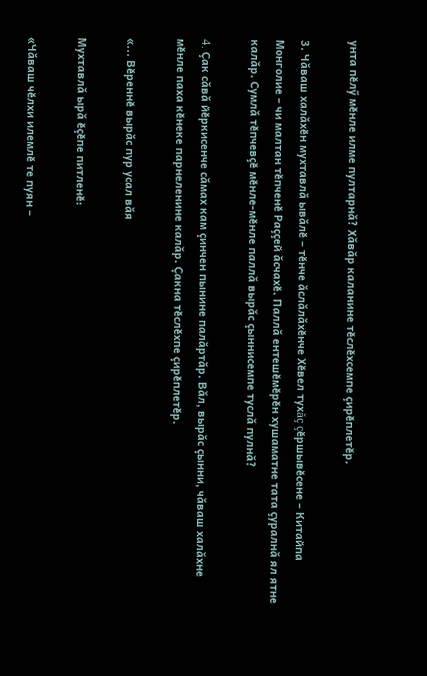унта пӗлӳ мӗнле илме пултарнă? Хăвăр каланине тӗслӗхсемпе çирӗплетӗр.

3. Чăваш халăхӗн мухтавлă ывăлӗ – тӗнче ăслăлăхӗнче Хӗвел тухăç çӗршывӗсене – Китайпа Монголие – чи малтан тӗпченӗ Раççей ăсчахӗ. Паллă ентешӗмӗрӗн хушаматне тата çуралнă ял ятне калăр. Сумлă тӗпчевçӗ мӗнле-мӗнле паллă вырăс çыннисемпе туслă пулнă?

4. Çак сăвă йӗркисенче сăмах кам çинчен пынине палăртăр. Вăл, вырăс çынни, чăваш халăхне мӗнле паха кӗнеке парнеленине калăр. Çакна тӗслӗхпе çирӗплетӗр.

«... Вӗреннӗ вырăс пур усал вăя

Мухтавлă ырă ӗçӗпе питленӗ:

«Чăваш чӗлхи илемлӗ те пуян –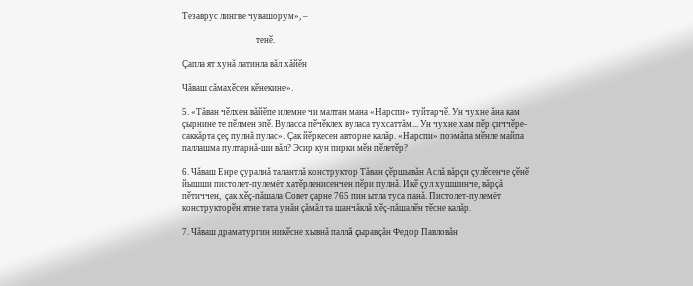Тезаврус лингве чувашорум», –

                                     тенӗ.

Çапла ят хунă латинла вăл хăйӗн

Чăваш сăмахӗсен кӗнекине».

5. «Тăван чӗлхен вăйӗпе илемне чи малтан мана «Нарспи» туйтарчӗ. Ун чухне ăна кам çырнине те пӗлмен эпӗ. Вуласса пӗчӗклех вуласа тухсаттăм... Ун чухне хам пӗр çиччӗре-саккăрта çеç пулнă пулас». Çак йӗркесен авторне калăр. «Нарспи» поэмăпа мӗнле майпа паллашма пултарнă-ши вăл? Эсир кун пирки мӗн пӗлетӗр?

6. Чăваш Енре çуралнă талантлă конструктор Тăван çӗршывăн Аслă вăрçи çулӗсенче çӗнӗ йышши пистолет-пулемёт хатӗрленисенчен пӗри пулнă. Икӗ çул хушшинче, вăрçă пӗтиччен,  çак хӗç-пăшала Совет çарне 765 пин ытла туса панă. Пистолет-пулемёт конструкторӗн ятне тата унăн çăмăл та шанчăклă хӗç-пăшалӗн тӗсне калăр.

7. Чăваш драматургин никӗсне хывнă паллă çыравçăн Федор Павловăн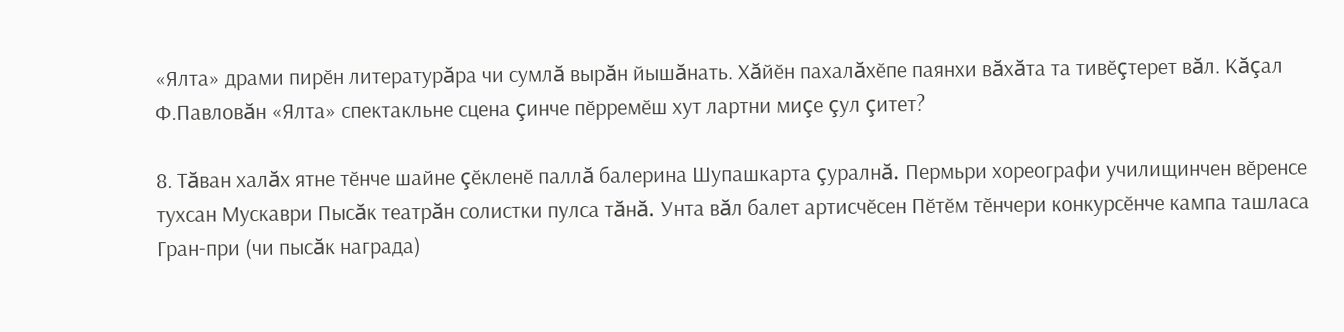«Ялта» драми пирӗн литературăра чи сумлă вырăн йышăнать. Хăйӗн пахалăхӗпе паянхи вăхăта та тивӗçтерет вăл. Кăçал Ф.Павловăн «Ялта» спектакльне сцена çинче пӗрремӗш хут лартни миçе çул çитет?

8. Тăван халăх ятне тӗнче шайне çӗкленӗ паллă балерина Шупашкарта çуралнă. Пермьри хореографи училищинчен вӗренсе тухсан Мускаври Пысăк театрăн солистки пулса тăнă. Унта вăл балет артисчӗсен Пӗтӗм тӗнчери конкурсӗнче кампа ташласа Гран-при (чи пысăк награда)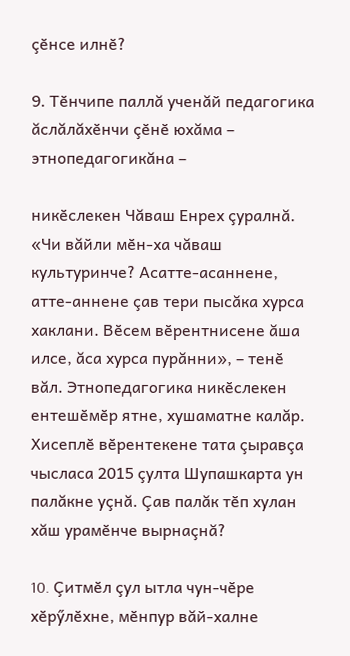çӗнсе илнӗ?

9. Тӗнчипе паллă ученăй педагогика ăслăлăхӗнчи çӗнӗ юхăма – этнопедагогикăна –

никӗслекен Чăваш Енрех çуралнă. «Чи вăйли мӗн-ха чăваш культуринче? Асатте-асаннене, атте-аннене çав тери пысăка хурса хаклани. Вӗсем вӗрентнисене ăша илсе, ăса хурса пурăнни», – тенӗ вăл. Этнопедагогика никӗслекен ентешӗмӗр ятне, хушаматне калăр. Хисеплӗ вӗрентекене тата çыравçа чысласа 2015 çулта Шупашкарта ун палăкне уçнă. Çав палăк тӗп хулан хăш урамӗнче вырнаçнă?

10. Çитмӗл çул ытла чун-чӗре хӗрӳлӗхне, мӗнпур вăй-халне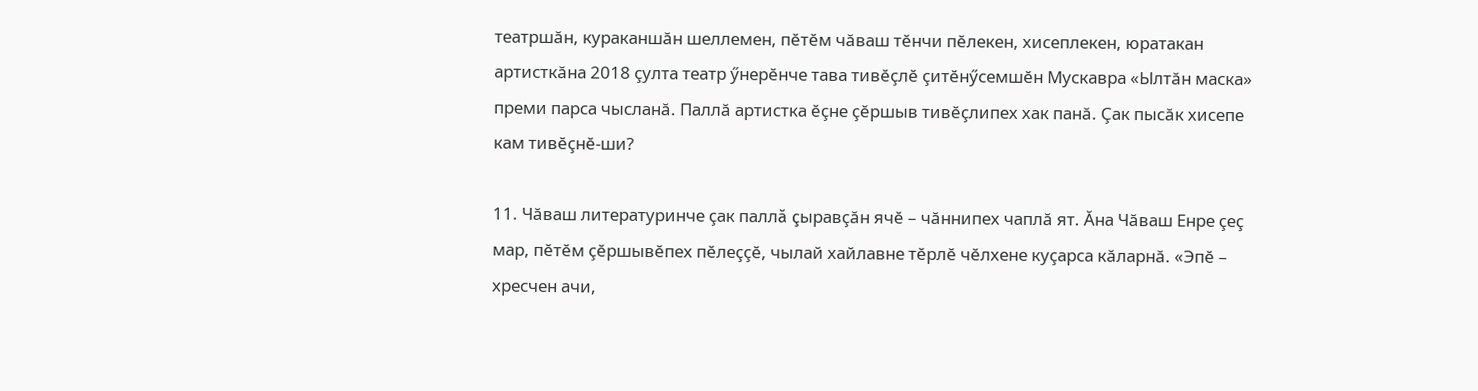театршăн, кураканшăн шеллемен, пӗтӗм чăваш тӗнчи пӗлекен, хисеплекен, юратакан артисткăна 2018 çулта театр ӳнерӗнче тава тивӗçлӗ çитӗнӳсемшӗн Мускавра «Ылтăн маска» преми парса чысланă. Паллă артистка ӗçне çӗршыв тивӗçлипех хак панă. Çак пысăк хисепе кам тивӗçнӗ-ши?

11. Чăваш литературинче çак паллă çыравçăн ячӗ – чăннипех чаплă ят. Ăна Чăваш Енре çеç мар, пӗтӗм çӗршывӗпех пӗлеççӗ, чылай хайлавне тӗрлӗ чӗлхене куçарса кăларнă. «Эпӗ – хресчен ачи,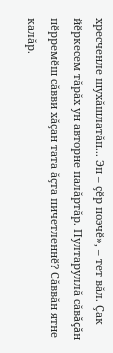хресченле шухăшлатăп... Эп – çӗр поэчӗ», – тет вăл. Çак йӗркесем тăрăх ун авторне палăртăр. Пултаруллă сăвăçăн пӗрремӗш сăвви хăçан тата ăçта пичетленнӗ? Сăввăн ятне калăр.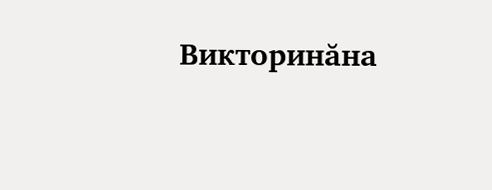Викторинăна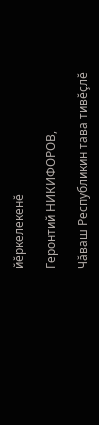йӗркелекенӗ

Геронтий НИКИФОРОВ,

Чăваш Республикин тава тивӗçлӗ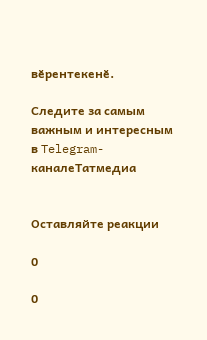вӗрентекенӗ.

Следите за самым важным и интересным в Telegram-каналеТатмедиа


Оставляйте реакции

0

0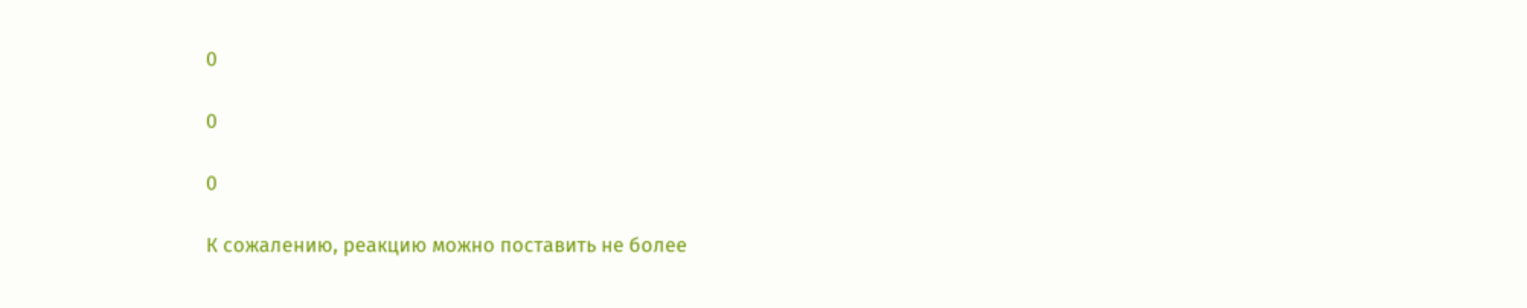0

0

0

К сожалению, реакцию можно поставить не более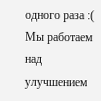одного раза :(
Мы работаем над улучшением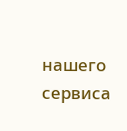нашего сервиса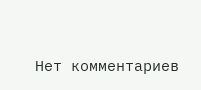Нет комментариев